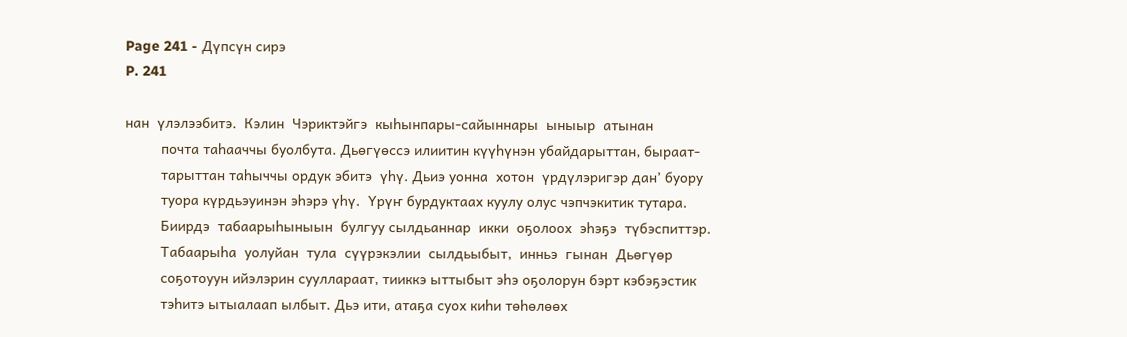Page 241 - Дүпсүн сирэ
P. 241

нан  үлэлээбитэ.  Кэлин  Чэриктэйгэ  кыһынпары-сайыннары  ыныыр  атынан
         почта таһааччы буолбута. Дьөгүөссэ илиитин күүһүнэн убайдарыттан, быраат-
         тарыттан таһыччы ордук эбитэ  үһү. Дьиэ уонна  хотон  үрдүлэригэр дан’ буору
         туора күрдьэуинэн эһэрэ үһү.  Үрүҥ бурдуктаах куулу олус чэпчэкитик тутара.
         Биирдэ  табаарыһыныын  булгуу сылдьаннар  икки  оҕолоох  эһэҕэ  түбэспиттэр.
         Табаарыһа  уолуйан  тула  сүүрэкэлии  сылдьыбыт,  инньэ  гынан  Дьөгүөр
         соҕотоуун ийэлэрин сууллараат, тииккэ ыттыбыт эһэ оҕолорун бэрт кэбэҕэстик
         тэһитэ ытыалаап ылбыт. Дьэ ити, атаҕа суох киһи төһөлөөх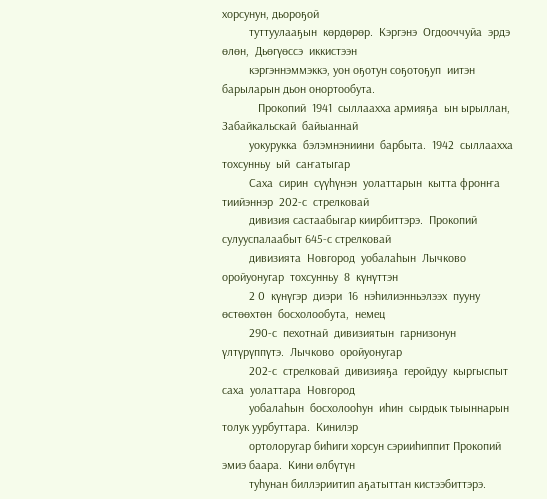хорсунун, дьороҕой
         туттуулааҕын  көрдөрөр.  Кэргэнэ  Огдооччуйа  эрдэ  өлөн,  Дьөгүөссэ  иккистээн
         кэргэннэммэккэ, уон оҕотун соҕотоҕуп  иитэн  барыларын дьон онортообута.
            Прокопий  1941  сыллаахха армияҕа  ын ырыллан,  Забайкальскай  байыаннай
         уокурукка  бэлэмнэниини  барбыта.  1942  сыллаахха  тохсунньу  ый  саҥатыгар
         Саха  сирин  сүүһүнэн  уолаттарын  кытта фронҥа тиийэннэр  202-с  стрелковай
         дивизия састаабыгар киирбиттэрэ.  Прокопий сулууспалаабыт 645-с стрелковай
         дивизията  Новгород  уобалаһын  Лычково  оройуонугар  тохсунньу  8  күнүттэн
         2 0  күнүгэр  диэри  16  нэһилиэнньэлээх  пууну  өстөөхтөн  босхолообута,  немец
         290-с  пехотнай  дивизиятын  гарнизонун  үлтүрүппүтэ.  Лычково  оройуонугар
         202-с  стрелковай  дивизияҕа  геройдуу  кыргыспыт  саха  уолаттара  Новгород
         уобалаһын  босхолооһун  иһин  сырдык тыыннарын толук уурбуттара.  Кинилэр
         ортолоругар биһиги хорсун сэрииһиппит Прокопий эмиэ баара.  Кини өлбүтүн
         туһунан биллэриитип аҕатыттан кистээбиттэрэ.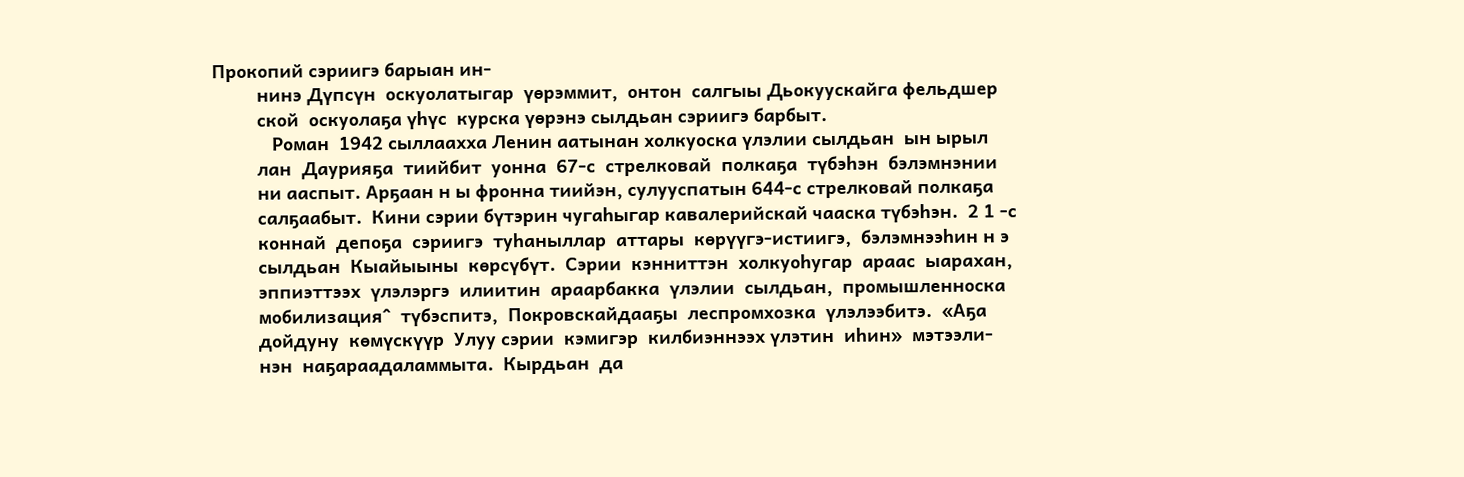Прокопий сэриигэ барыан ин-
         нинэ Дүпсүн  оскуолатыгар  үөрэммит,  онтон  салгыы Дьокуускайга фельдшер
         ской  оскуолаҕа үһүс  курска үөрэнэ сылдьан сэриигэ барбыт.
            Роман  1942 сыллаахха Ленин аатынан холкуоска үлэлии сылдьан  ын ырыл
         лан  Даурияҕа  тиийбит  уонна  67-с  стрелковай  полкаҕа  түбэһэн  бэлэмнэнии
         ни ааспыт. Арҕаан н ы фронна тиийэн, сулууспатын 644-с стрелковай полкаҕа
         салҕаабыт.  Кини сэрии бүтэрин чугаһыгар кавалерийскай чааска түбэһэн.  2 1 -с
         коннай  депоҕа  сэриигэ  туһаныллар  аттары  көрүүгэ-истиигэ,  бэлэмнээһин н э
         сылдьан  Кыайыыны  көрсүбүт.  Сэрии  кэнниттэн  холкуоһугар  араас  ыарахан,
         эппиэттээх  үлэлэргэ  илиитин  араарбакка  үлэлии  сылдьан,  промышленноска
         мобилизация^  түбэспитэ,  Покровскайдааҕы  леспромхозка  үлэлээбитэ.  «Аҕа
         дойдуну  көмүскүүр  Улуу сэрии  кэмигэр  килбиэннээх үлэтин  иһин»  мэтээли-
         нэн  наҕараадаламмыта.  Кырдьан  да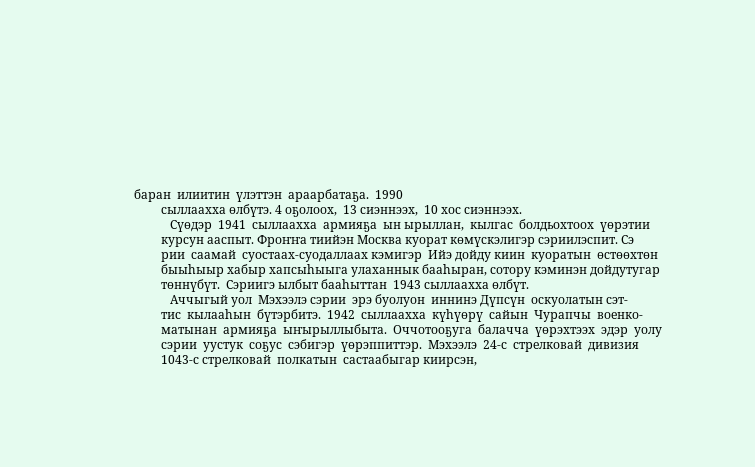баран  илиитин  үлэттэн  араарбатаҕа.  1990
         сыллаахха өлбүтэ. 4 оҕолоох,  13 сиэннээх,  10 хос сиэннээх.
            Сүөдэр  1941  сыллаахха  армияҕа  ын ырыллан,  кылгас  болдьохтоох  үөрэтии
         курсун ааспыт. Фроҥҥа тиийэн Москва куорат көмүскэлигэр сэриилэспит. Сэ
         рии  саамай  суостаах-суодаллаах кэмигэр  Ийэ дойду киин  куоратын  өстөөхтөн
         быыһыыр хабыр хапсыһыыга улаханнык бааһыран, сотору кэминэн дойдутугар
         төннүбүт.  Сэриигэ ылбыт бааһыттан  1943 сыллаахха өлбүт.
            Аччыгый уол  Мэхээлэ сэрии  эрэ буолуон  иннинэ Дүпсүн  оскуолатын сэт-
         тис  кылааһын  бүтэрбитэ.  1942  сыллаахха  күһүөрү  сайын  Чурапчы  военко-
         матынан  армияҕа  ыҥырыллыбыта.  Оччотооҕуга  балачча  үөрэхтээх  эдэр  уолу
         сэрии  уустук  соҕус  сэбигэр  үөрэппиттэр.  Мэхээлэ  24-с  стрелковай  дивизия
         1043-с стрелковай  полкатын  састаабыгар киирсэн,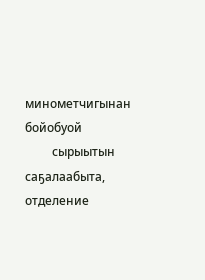минометчигынан бойобуой
         сырыытын  саҕалаабыта,  отделение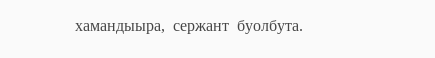хамандыыра,  сержант  буолбута.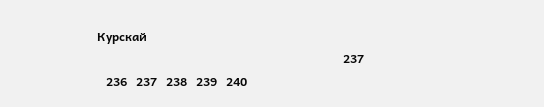Курскай
                                                                                  237
   236   237   238   239   240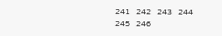241   242   243   244   245   246